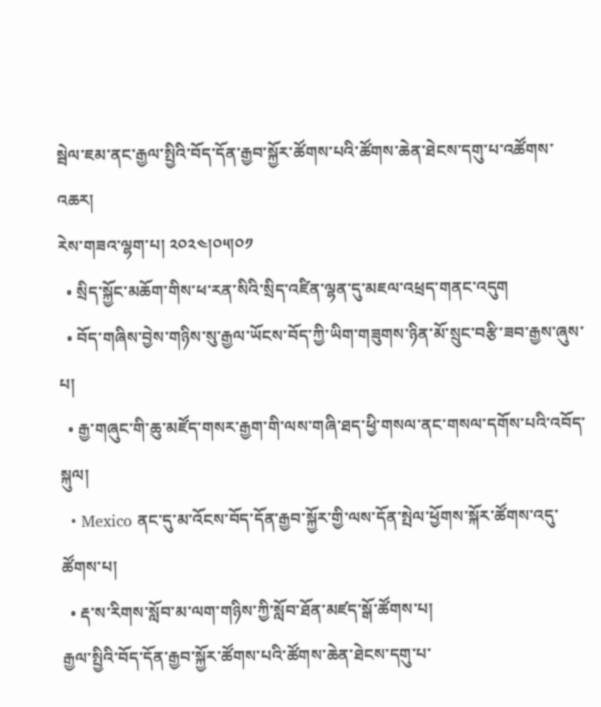སྦེལ་ཇམ་ནང་རྒྱལ་སྤྱིའི་བོད་དོན་རྒྱབ་སྐྱོར་ཚོགས་པའི་ཚོགས་ཆེན་ཐེངས་དགུ་པ་འཚོགས་འཆར།
རེས་གཟའ་ལྷག་པ། ༢༠༢༤།༠༥།༠༡
  • སྲིད་སྐྱོང་མཆོག་གིས་ཕ་རན་སིའི་སྲིད་འཛིན་ལྷན་དུ་མཇལ་འཕྲད་གནང་འདུག
  • བོད་གཞིས་བྱེས་གཉིས་སུ་རྒྱལ་ཡོངས་བོད་ཀྱི་ཡིག་གཟུགས་ཉིན་མོ་སྲུང་བརྩི་ཟབ་རྒྱས་ཞུས་པ།
  • རྒྱ་གཞུང་གི་ཆུ་མཛོད་གསར་རྒྱག་གི་ལས་གཞི་ཐད་ཕྱི་གསལ་ནང་གསལ་དགོས་པའི་འབོད་སྐུལ།
  • Mexico ནང་དུ་མ་འོངས་བོད་དོན་རྒྱབ་སྐྱོར་གྱི་ལས་དོན་སྤེལ་ཕྱོགས་སྐོར་ཚོགས་འདུ་ཚོགས་པ།
  • རྡ་ས་རིགས་སློབ་མ་ལག་གཉིས་ཀྱི་སློབ་ཐོན་མཛད་སྒོ་ཚོགས་པ།
རྒྱལ་སྤྱིའི་བོད་དོན་རྒྱབ་སྐྱོར་ཚོགས་པའི་ཚོགས་ཆེན་ཐེངས་དགུ་པ་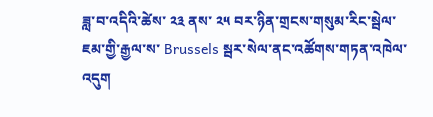ཟླ་བ་འདིའི་ཚེས་ ༢༣ ནས་ ༢༥ བར་ཉིན་གྲངས་གསུམ་རིང་སྦེལ་ཇམ་གྱི་རྒྱལ་ས་ Brussels སྦར་སེལ་ནང་འཚོགས་གཏན་འཁེལ་འདུག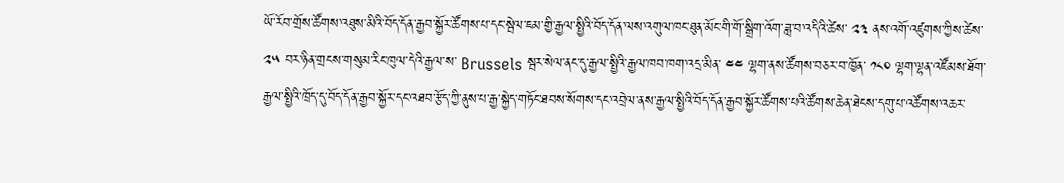ཡོ་རོབ་གྲོས་ཚོགས་འཐུས་མིའི་བོད་དོན་རྒྱབ་སྐྱོར་ཚོགས་པ་དང་སྦེལ་ཇམ་གྱི་རྒྱལ་སྤྱིའི་བོད་དོན་ལས་འགུལ་ཁང་ཐུན་མོང་གི་གོ་སྒྲིག་འོག་ཟླ་བ་འདིའི་ཚེས་ ༢༣ ནས་འགོ་འཛུགས་ཀྱིས་ཚེས་ ༢༥ བར་ཉིན་གྲངས་གསུམ་རིང་ཁུལ་དེའི་རྒྱལ་ས་ Brussels སྦར་སེལ་ནང་དུ་རྒྱལ་སྤྱིའི་རྒྱལ་ཁབ་ཁག་འདྲ་མིན་ ༤༤ ལྷག་ནས་ཚོགས་བཅར་བ་ཁྱོན་ ༡༨༠ ལྷག་ལྷན་འཛོམས་ཐོག་རྒྱལ་སྤྱིའི་ཁྲོད་དུ་བོད་དོན་རྒྱབ་སྐྱོར་དང་འཐབ་རྩོད་ཀྱི་ནུས་པ་རྒྱ་སྐྱེད་གཏོང་ཐབས་སོགས་དང་འབྲེལ་ནས་རྒྱལ་སྤྱིའི་བོད་དོན་རྒྱབ་སྐྱོར་ཚོགས་པའི་ཚོགས་ཆེན་ཐེངས་དགུ་པ་འཚོགས་འཆར་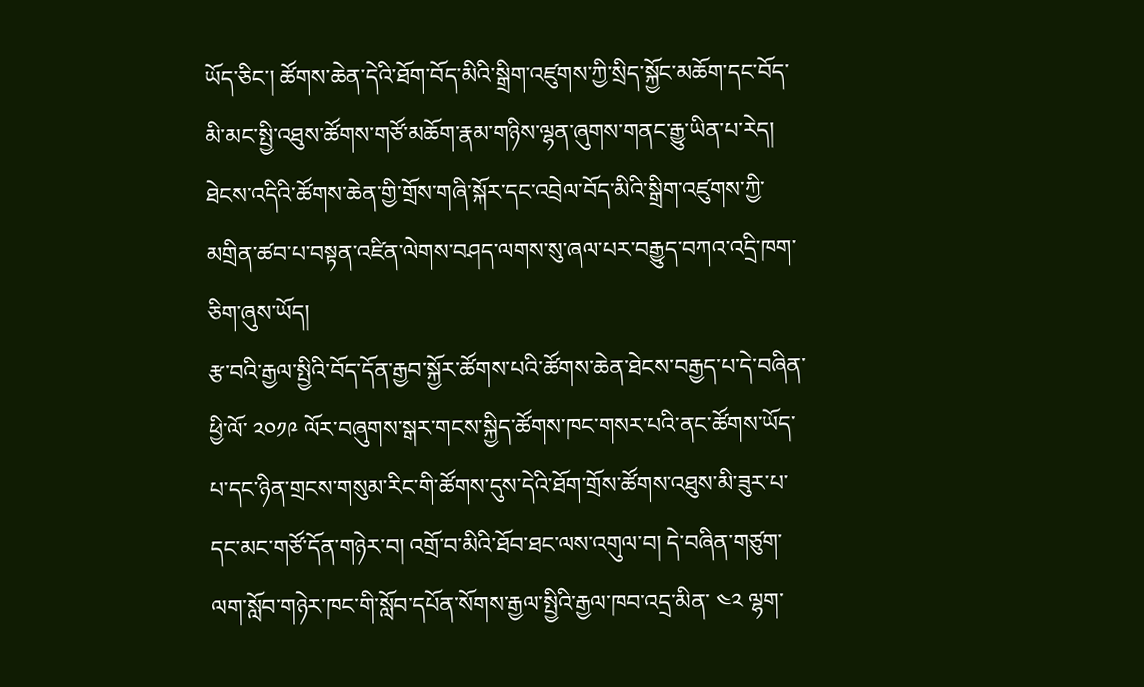ཡོད་ཅིང་། ཚོགས་ཆེན་དེའི་ཐོག་བོད་མིའི་སྒྲིག་འཛུགས་ཀྱི་སྲིད་སྐྱོང་མཆོག་དང་བོད་མི་མང་སྤྱི་འཐུས་ཚོགས་གཙོ་མཆོག་རྣམ་གཉིས་ལྷན་ཞུགས་གནང་རྒྱུ་ཡིན་པ་རེད།
ཐེངས་འདིའི་ཚོགས་ཆེན་གྱི་གྲོས་གཞི་སྐོར་དང་འབྲེལ་བོད་མིའི་སྒྲིག་འཛུགས་ཀྱི་མགྲིན་ཚབ་པ་བསྟན་འཛིན་ལེགས་བཤད་ལགས་སུ་ཞལ་པར་བརྒྱུད་བཀའ་འདྲི་ཁག་ཅིག་ཞུས་ཡོད།
རྩ་བའི་རྒྱལ་སྤྱིའི་བོད་དོན་རྒྱབ་སྐྱོར་ཚོགས་པའི་ཚོགས་ཆེན་ཐེངས་བརྒྱད་པ་དེ་བཞིན་ཕྱི་ལོ་ ༢༠༡༩ ལོར་བཞུགས་སྒར་གངས་སྐྱིད་ཚོགས་ཁང་གསར་པའི་ནང་ཚོགས་ཡོད་པ་དང་ཉིན་གྲངས་གསུམ་རིང་གི་ཚོགས་དུས་དེའི་ཐོག་གྲོས་ཚོགས་འཐུས་མི་ཟུར་པ་དང་མང་གཙོ་དོན་གཉེར་བ། འགྲོ་བ་མིའི་ཐོབ་ཐང་ལས་འགུལ་བ། དེ་བཞིན་གཙུག་ལག་སློབ་གཉེར་ཁང་གི་སློབ་དཔོན་སོགས་རྒྱལ་སྤྱིའི་རྒྱལ་ཁབ་འདྲ་མིན་ ༤༢ ལྷག་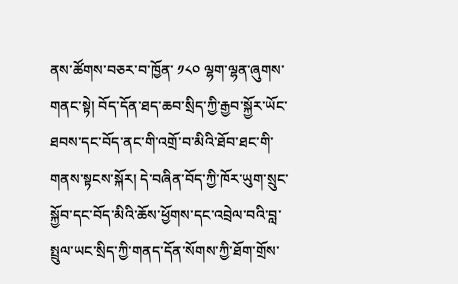ནས་ཚོགས་བཅར་བ་ཁྱོན་ ༡༨༠ ལྷག་ལྷན་ཞུགས་གནང་སྟེ། བོད་དོན་ཐད་ཆབ་སྲིད་ཀྱི་རྒྱབ་སྐྱོར་ཡོང་ཐབས་དང་བོད་ནང་གི་འགྲོ་བ་མིའི་ཐོབ་ཐང་གི་གནས་སྟངས་སྐོར། དེ་བཞིན་བོད་ཀྱི་ཁོར་ཡུག་སྲུང་སྐྱོབ་དང་བོད་མིའི་ཆོས་ཕྱོགས་དང་འབྲེལ་བའི་བླ་སྤྲུལ་ཡང་སྲིད་ཀྱི་གནད་དོན་སོགས་ཀྱི་ཐོག་གྲོས་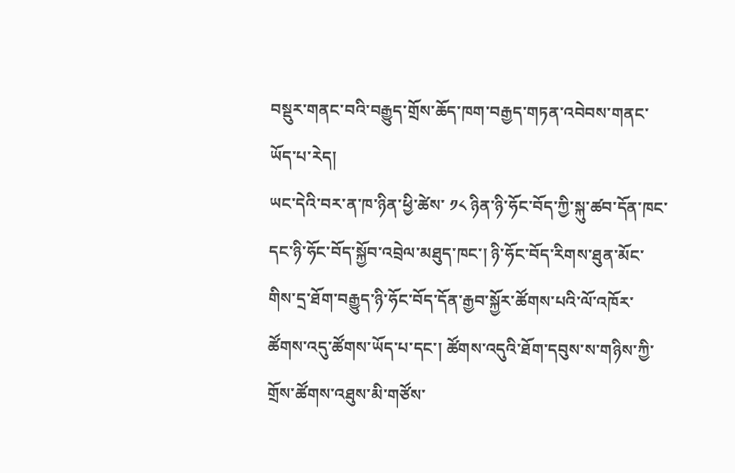བསྡུར་གནང་བའི་བརྒྱུད་གྲོས་ཆོད་ཁག་བརྒྱད་གཏན་འབེབས་གནང་ཡོད་པ་རེད།
ཡང་དེའི་བར་ན་ཁ་ཉིན་ཕྱི་ཚེས་ ༡༨ ཉིན་ཉི་ཧོང་བོད་ཀྱི་སྐུ་ཚབ་དོན་ཁང་དང་ཉི་ཧོང་བོད་སྐྱོབ་འབྲེལ་མཐུད་ཁང་། ཉི་ཧོང་བོད་རིགས་ཐུན་མོང་གིས་དྲ་ཐོག་བརྒྱུད་ཉི་ཧོང་བོད་དོན་རྒྱབ་སྐྱོར་ཚོགས་པའི་ལོ་འཁོར་ཚོགས་འདུ་ཚོགས་ཡོད་པ་དང་། ཚོགས་འདུའི་ཐོག་དབུས་ས་གཉིས་ཀྱི་གྲོས་ཚོགས་འཐུས་མི་གཙོས་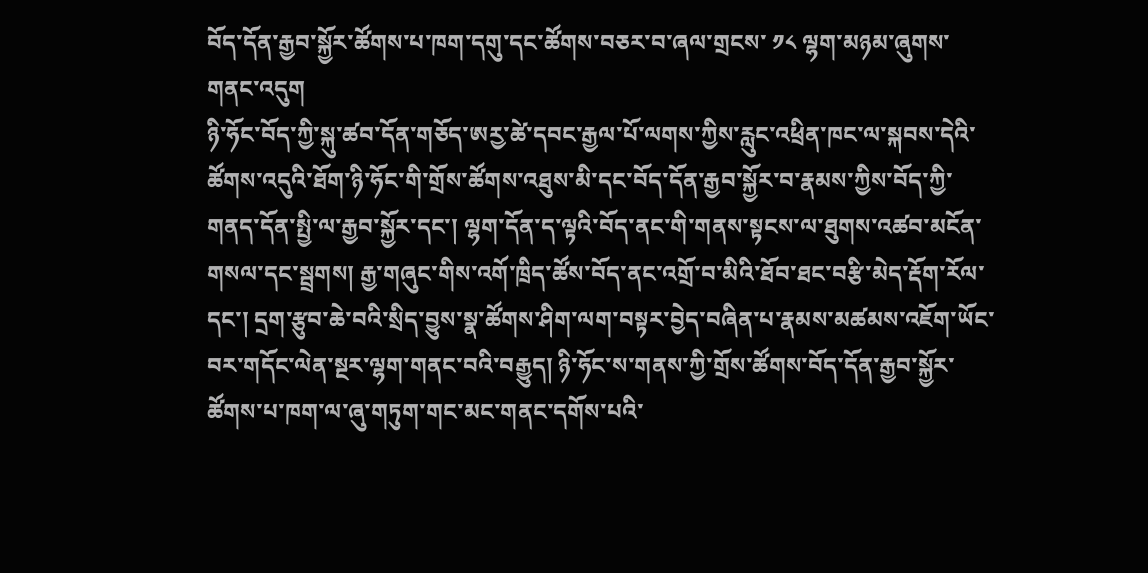བོད་དོན་རྒྱབ་སྐྱོར་ཚོགས་པ་ཁག་དགུ་དང་ཚོགས་བཅར་བ་ཞལ་གྲངས་ ༡༨ ལྷག་མཉམ་ཞུགས་གནང་འདུག
ཉི་ཧོང་བོད་ཀྱི་སྐུ་ཚབ་དོན་གཅོད་ཨརྱ་ཚེ་དབང་རྒྱལ་པོ་ལགས་ཀྱིས་རླུང་འཕྲིན་ཁང་ལ་སྐབས་དེའི་ཚོགས་འདུའི་ཐོག་ཉི་ཧོང་གི་གྲོས་ཚོགས་འཐུས་མི་དང་བོད་དོན་རྒྱབ་སྐྱོར་བ་རྣམས་ཀྱིས་བོད་ཀྱི་གནད་དོན་སྤྱི་ལ་རྒྱབ་སྐྱོར་དང་། ལྷག་དོན་ད་ལྟའི་བོད་ནང་གི་གནས་སྟངས་ལ་ཐུགས་འཚབ་མངོན་གསལ་དང་སྦྲགས། རྒྱ་གཞུང་གིས་འགོ་ཁྲིད་ཚོས་བོད་ནང་འགྲོ་བ་མིའི་ཐོབ་ཐང་བརྩི་མེད་རྡོག་རོལ་དང་། དྲག་རྩུབ་ཆེ་བའི་སྲིད་བྱུས་སྣ་ཚོགས་ཤིག་ལག་བསྟར་བྱེད་བཞིན་པ་རྣམས་མཚམས་འཇོག་ཡོང་བར་གདོང་ལེན་སྔར་ལྷག་གནང་བའི་བརྒྱུད། ཉི་ཧོང་ས་གནས་ཀྱི་གྲོས་ཚོགས་བོད་དོན་རྒྱབ་སྐྱོར་ཚོགས་པ་ཁག་ལ་ཞུ་གཏུག་གང་མང་གནང་དགོས་པའི་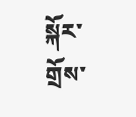སྐོར་གྲོས་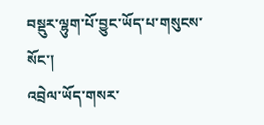བསྡུར་ལྷུག་པོ་བྱུང་ཡོད་པ་གསུངས་སོང་།
འབྲེལ་ཡོད་གསར་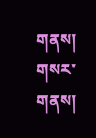གནས།
གསར་གནས།